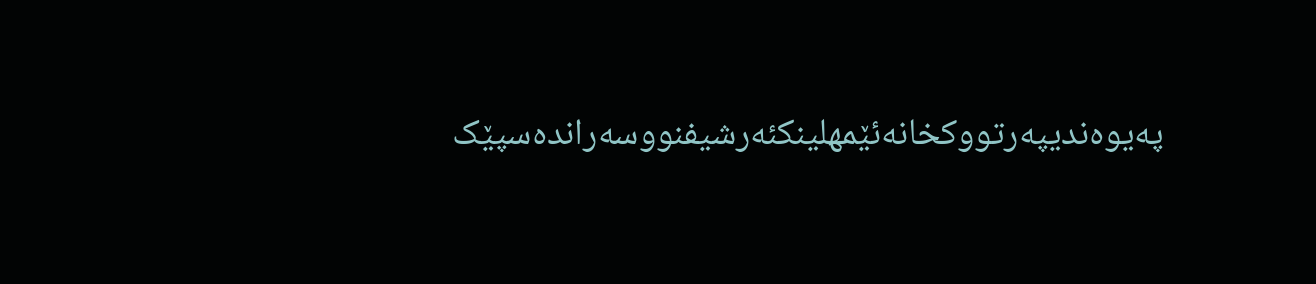په‌یوه‌ندیپه‌رتووکخانه‌ئێمهلینکئه‌رشیفنووسه‌رانده‌سپێک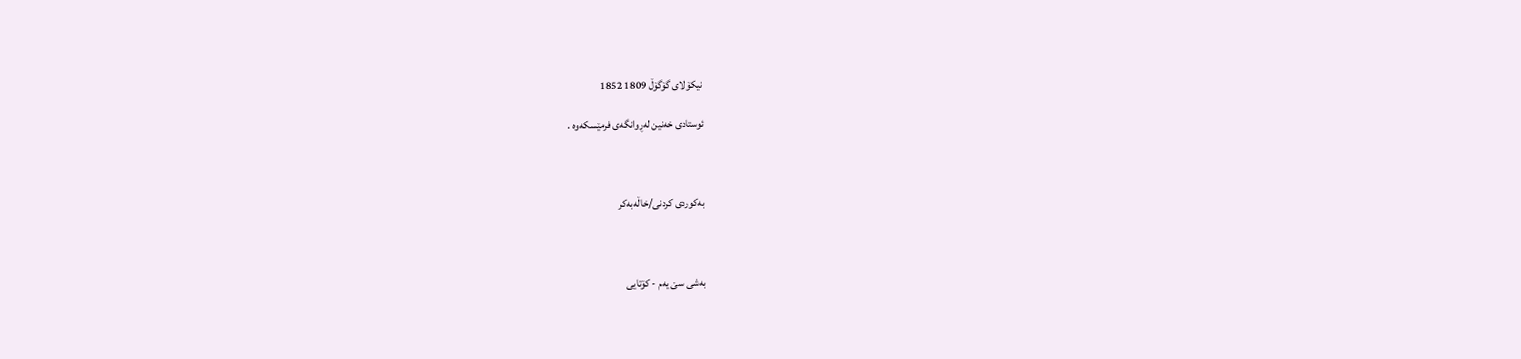نیکۆلای گۆگۆڵ 1809 1852

ئوستادی خه‌نین له‌ڕوانگه‌ی فرمێسکه‌وه‌ .



به‌کوردی کردنی/خاڵه‌به‌کر



به‌شی سێ یه‌م - کۆتایی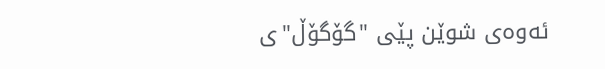ئه‌وه‌ی شوێن پێی "گۆگۆڵ"ی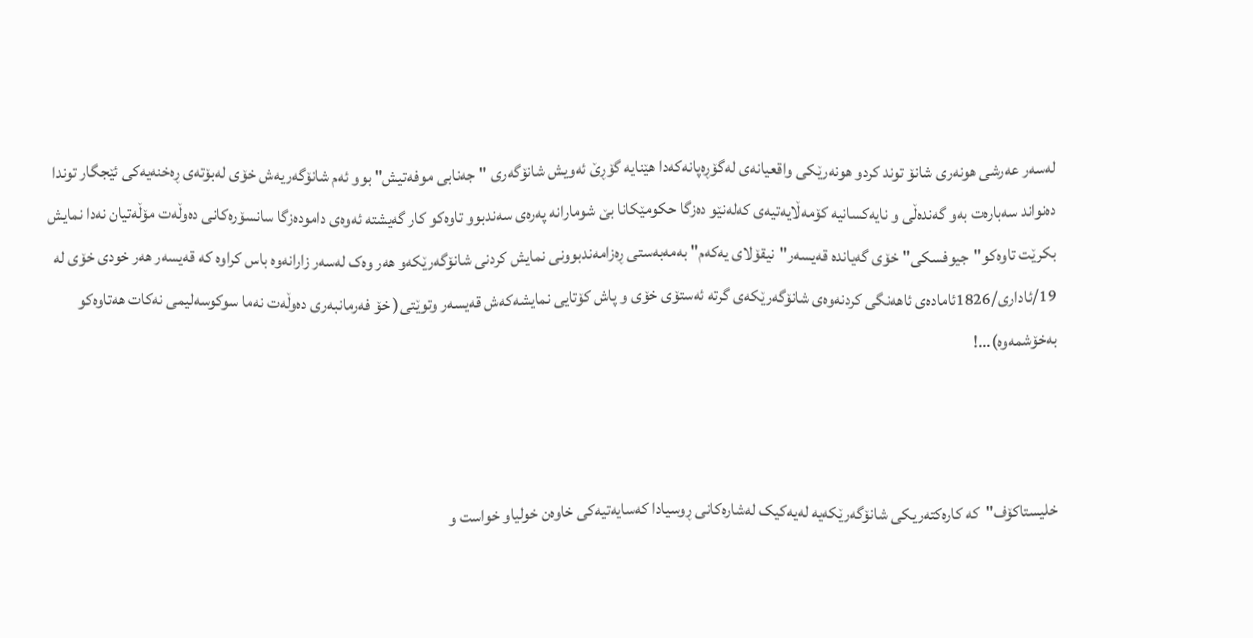له‌سه‌ر عه‌رشی هونه‌ری شانۆ توند کردو هونه‌رێکی واقعیانه‌ی له‌گۆڕه‌پانه‌که‌دا هێنایه‌ گۆڕێ ئه‌ویش شانۆگه‌ری "جه‌نابی موفه‌تیش" بوو ئه‌م شانۆگه‌ریه‌ش خۆی له‌بۆته‌ی ڕه‌خنه‌یه‌کی ئێجگار توندا ده‌نواند سه‌باره‌ت به‌و گه‌نده‌ڵی و نایه‌کسانیه‌ کۆمه‌ڵایه‌تیه‌ی که‌له‌نێو ده‌زگا حکومێکانا بێ شومارانه‌ په‌ره‌ی سه‌ندبوو تاوه‌کو کار گه‌یشته‌ ئه‌وه‌ی داموده‌زگا سانسۆره‌کانی ده‌وڵه‌ت مۆڵه‌تیان نه‌دا نمایش بکرێت تاوه‌کو"جیوفسکی" خۆی گه‌یانده‌ قه‌یسه‌ر"نیقۆلای یه‌که‌م" به‌مه‌به‌ستی ڕه‌زامه‌ندبوونی نمایش کردنی شانۆگه‌رێکه‌و هه‌ر وه‌ک له‌سه‌ر زارانه‌وه‌ باس کراوه‌ که‌ قه‌یسه‌ر هه‌ر خودی خۆی له‌ 19/ئاداری/1826ئاماده‌ی ئاهه‌نگی کردنه‌وه‌ی شانۆگه‌رێکه‌ی گرته‌ ئه‌ستۆی خۆی و پاش کۆتایی نمایشه‌که‌ش قه‌یسه‌ر وتوێتی( خۆ فه‌رمانبه‌ری ده‌وڵه‌ت نه‌ما سوکوسه‌لیمی نه‌کات هه‌تاوه‌کو  به‌خۆشمه‌وه‌)...!



خلیستاکۆف"که‌ کاره‌کته‌ریکی شانۆگه‌رێکه‌یه‌ له‌یه‌کیک له‌شاره‌کانی ڕوسیادا که‌سایه‌تیه‌کی خاوه‌ن خولیاو خواست و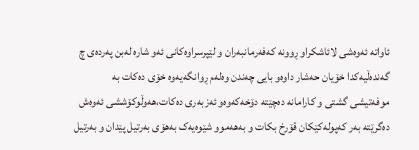ئاواته‌ ئه‌وه‌شی لائاشکراو ڕوونه‌ که‌فه‌رمانبه‌ران و لێپرسراوه‌کانی ئه‌و شاره‌ له‌بن په‌رده‌ی چ گه‌نده‌ڵیه‌کدا خۆیان حه‌شار داوه‌و بایی چه‌ندن وه‌له‌م ڕوانگه‌یه‌وه‌ خۆی ده‌کات به‌ موفه‌تیشی گشتی و کارامانه‌ ده‌چێته‌ دۆخه‌که‌وه‌و ئه‌زبه‌ری ده‌کات،هه‌وڵوکۆششی ئه‌وه‌ش ده‌گرێته‌ به‌ر که‌پوله‌کێکان قۆرخ بکات و به‌هه‌موو شێوه‌یه‌ک به‌هۆی به‌رتیل پێدان و به‌رتیل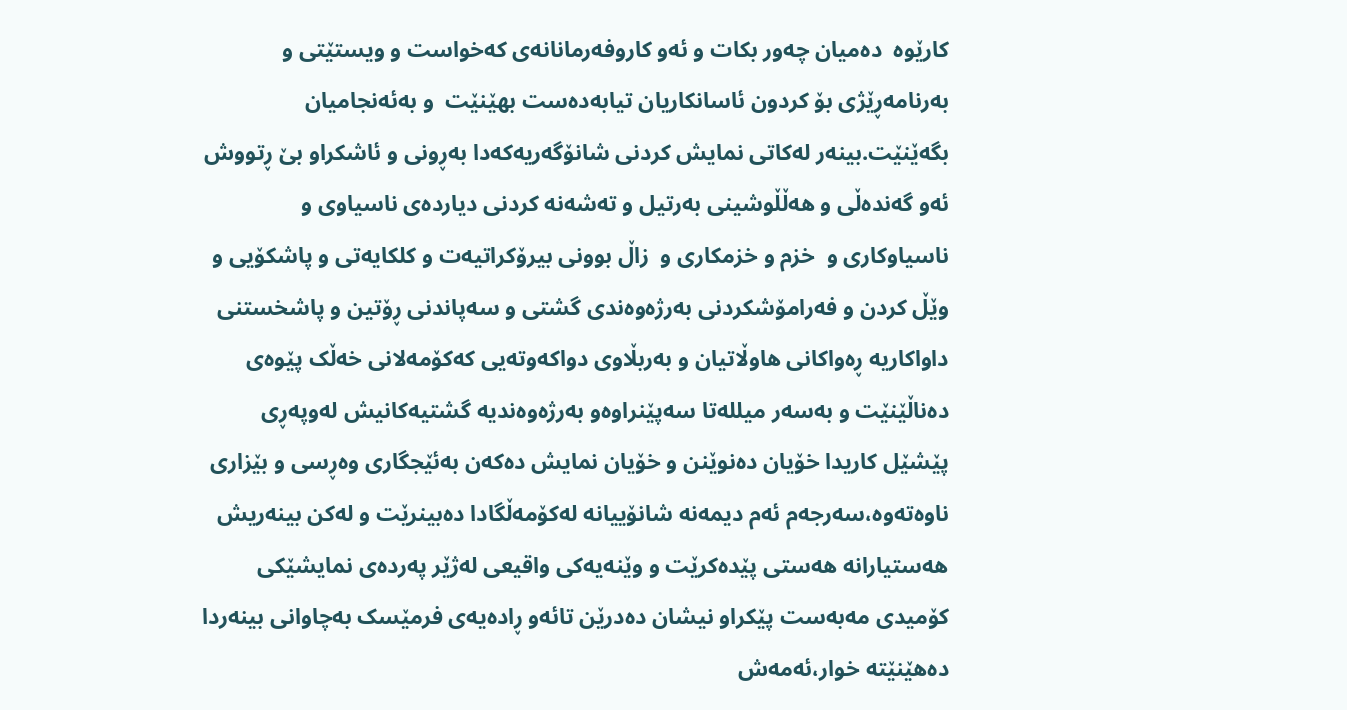کارێوه‌  ده‌میان چه‌ور بکات و ئه‌و کاروفه‌رمانانه‌ی که‌خواست و ویستێتی و به‌رنامه‌ڕێژی بۆ کردون ئاسانکاریان تیابه‌ده‌ست بهێنێت  و به‌ئه‌نجامیان بگه‌ێنێت.بینه‌ر له‌کاتی نمایش کردنی شانۆگه‌ریه‌که‌دا به‌ڕونی و ئاشکراو بێ ڕتووش ئه‌و‌ گه‌نده‌ڵی و هه‌ڵڵوشینی به‌رتیل و ته‌شه‌نه‌ کردنی دیارده‌ی ناسیاوی و ناسیاوکاری و  خزم و خزمکاری و  زاڵ بوونی بیرۆکراتیه‌ت و کلکایه‌تی و پاشکۆیی و وێڵ کردن و فه‌رامۆشکردنی به‌رژه‌وه‌ندی گشتی و سه‌پاندنی ڕۆتین و پاشخستنی داواکاریه‌ ڕه‌واکانی هاوڵاتیان و به‌ربڵاوی دواکه‌وته‌یی که‌کۆمه‌لانی خه‌ڵک پێوه‌ی ده‌ناڵێنێت و به‌سه‌ر میلله‌تا سه‌پێنراوه‌و به‌رژه‌وه‌ندیه‌ گشتیه‌کانیش له‌وپه‌ڕی پێشێل کاریدا خۆیان ده‌نوێنن و خۆیان نمایش ده‌که‌ن به‌ئێجگاری وه‌ڕسی و بێزاری ناوه‌ته‌وه‌،سه‌رجه‌م ئه‌م دیمه‌نه‌ شانۆییانه‌ له‌کۆمه‌ڵگادا ده‌بینرێت و له‌کن بینه‌ریش هه‌ستیارانه‌ هه‌ستی پێده‌کرێت و وێنه‌یه‌کی واقیعی له‌ژێر په‌رده‌ی نمایشێکی کۆمیدی مه‌به‌ست پێکراو نیشان ده‌درێن تائه‌و ڕاده‌یه‌ی فرمێسک به‌چاوانی بینه‌ردا ده‌هێنێته‌ خوار،ئه‌مه‌ش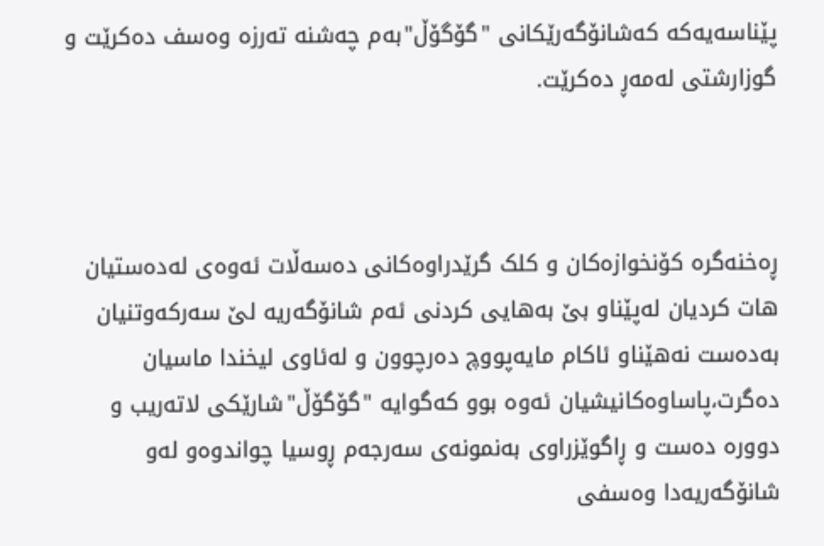پێناسه‌یه‌که‌ که‌شانۆگه‌رێکانی "گۆگۆڵ"به‌م چه‌شنه‌ ته‌رزه‌‌ وه‌سف ده‌کرێت و گوزارشتی له‌مه‌ڕ ده‌کرێت.



ڕه‌خنه‌گره‌ کۆنخوازه‌کان و کلک گرێدراوه‌کانی ده‌سه‌ڵات ئه‌وه‌ی له‌ده‌ستیان هات کردیان له‌پێناو بێ به‌هایی کردنی ئه‌م شانۆگه‌ریه‌ لێ سه‌رکه‌وتنیان به‌ده‌ست نه‌هێناو ئاکام مایه‌پووچ ده‌رچوون و له‌ئاوی لیخندا ماسیان ده‌گرت،پاساوه‌کانیشیان ئه‌وه‌ بوو که‌گوایه‌ "گۆگۆڵ"شارێکی لاته‌ریب و دووره‌ ده‌ست و ڕاگوێزراوی به‌نمونه‌ی سه‌رجه‌م ڕوسیا چواندوه‌و له‌و شانۆگه‌ریه‌دا وه‌سفی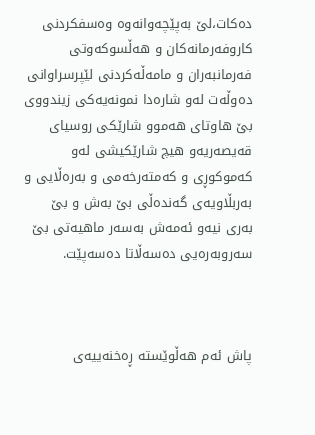ده‌کات،لێ به‌پێچه‌وانه‌وه‌ وه‌سفکردنی کاروفه‌رمانه‌کان و هه‌ڵسوکه‌وتی فه‌رمانبه‌ران و مامه‌ڵه‌کردنی لێپرسراوانی ده‌وڵه‌ت له‌و شاره‌دا نمونه‌یه‌کی زیندووی بێ هاوتای هه‌موو شارێکی روسیای قه‌یصه‌ریه‌و هیچ شارێکیشی له‌و که‌موکوڕی و که‌مته‌رخه‌می و به‌ره‌ڵایی و به‌ربڵاویه‌ی گه‌نده‌ڵی بێ به‌ش و بێ به‌ری نیه‌و ئه‌مه‌ش به‌سه‌ر ماهیه‌تی بێ سه‌روبه‌ره‌یی ده‌سه‌ڵاتا ده‌سه‌پێت.



پاش ئه‌م هه‌ڵوێسته‌ ڕه‌خنه‌ییه‌ی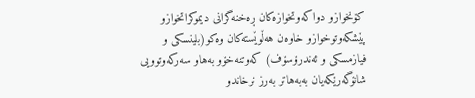کۆنخوازو دواکه‌وتخوازه‌کان ڕه‌خنه‌گرانی دیموکراتخوازو پێشکه‌وتوخوازو خاوه‌ن هه‌ڵوێسته‌کان وه‌کو(بلینسکی و فیازمسکی و ئه‌ندرۆسۆف) که‌وتنه‌خۆو به‌هاو سه‌رکه‌وتوویی شانۆگه‌رێکه‌یان به‌به‌هاتر به‌رز نرخاندو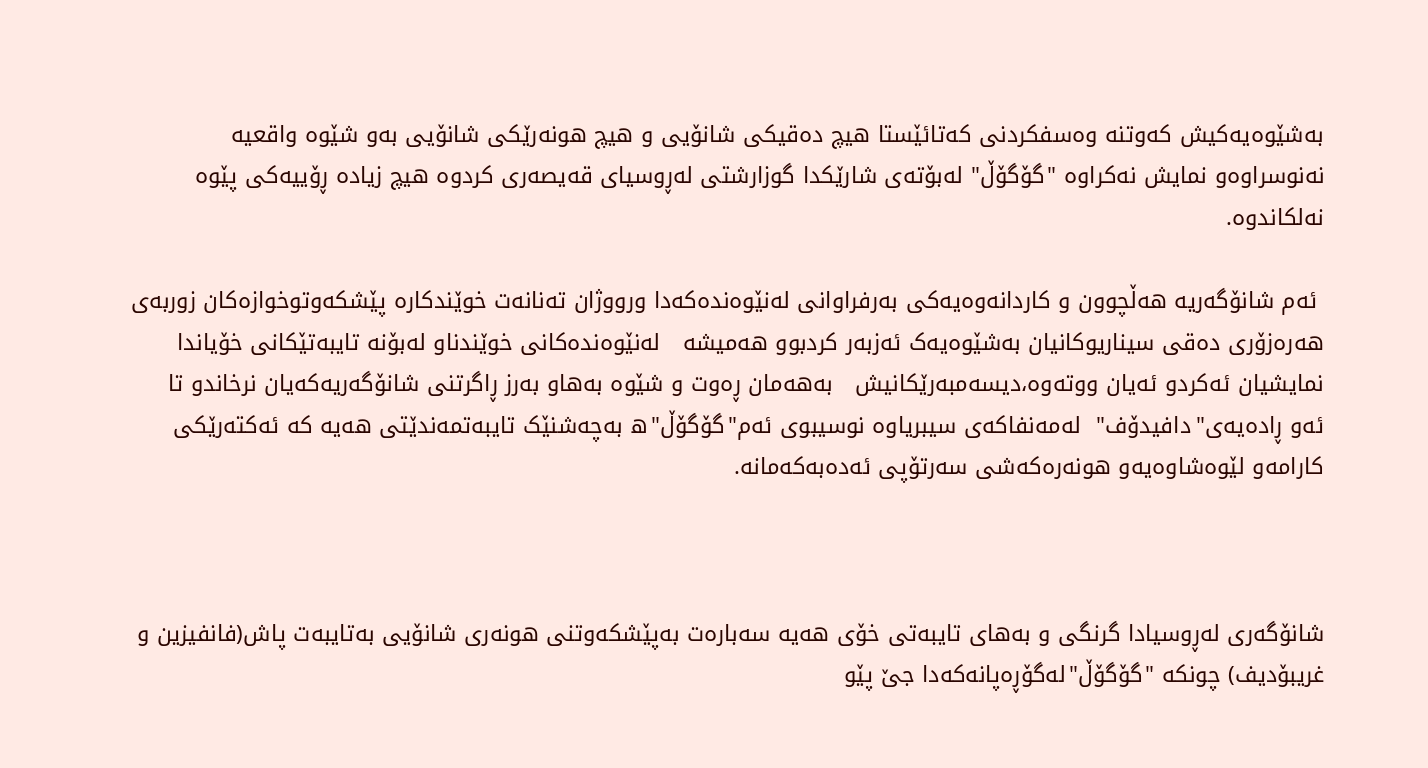به‌شێوه‌یه‌کیش که‌وتنه‌ وه‌سفکردنی که‌تائێستا هیچ ده‌قیکی شانۆیی و هیچ هونه‌رێکی شانۆیی به‌و شێوه‌ واقعیه‌ نه‌نوسراوه‌و نمایش نه‌کراوه‌ "گۆگۆڵ" له‌بۆته‌ی شارێکدا گوزارشتی له‌ڕوسیای قه‌یصه‌ری کردوه‌ هیچ زیاده‌ ڕۆییه‌کی پێوه‌ نه‌لکاندوه‌.

 ئه‌م شانۆگه‌ریه‌ هه‌ڵچوون و کاردانه‌وه‌یه‌کی به‌رفراوانی له‌نێوه‌نده‌که‌دا ورووژان ته‌نانه‌ت خوێندکاره پێشکه‌وتوخوازه‌کان‌ زوربه‌ی هه‌ره‌زۆری ده‌قی سیناریوکانیان به‌شێوه‌یه‌ک ئه‌زبه‌ر کردبوو هه‌میشه   له‌نێوه‌نده‌کانی خوێندناو له‌بۆنه‌ تایبه‌تێکانی خۆیاندا نمایشیان ئه‌کردو ئه‌یان ووته‌وه‌،دیسه‌مبه‌رێکانیش   به‌هه‌مان ڕه‌وت و شێوه‌ به‌هاو به‌رز ڕاگرتنی شانۆگه‌ریه‌که‌یان نرخاندو تا ئه‌و ڕاده‌یه‌ی"دافیدۆف"  له‌مه‌نفاکه‌ی سیبریاوه‌ نوسیبوی ئه‌م"گۆگۆڵ"ه‌ به‌چه‌شنێک تایبه‌تمه‌ندێتی هه‌یه‌ که‌ ئه‌کته‌رێکی کارامه‌و لێوه‌شاوه‌یه‌و هونه‌ره‌که‌شی سه‌رتۆپی ئه‌ده‌به‌که‌مانه‌.



شانۆگه‌ری له‌ڕوسیادا گرنگی و به‌های تایبه‌تی خۆی هه‌یه‌ سه‌باره‌ت به‌پێشکه‌وتنی هونه‌ری شانۆیی به‌تایبه‌ت پاش(فانفیزین و غریبۆدیف) چونکه‌ "گۆگۆڵ"له‌گۆڕه‌پانه‌که‌دا جێ پێو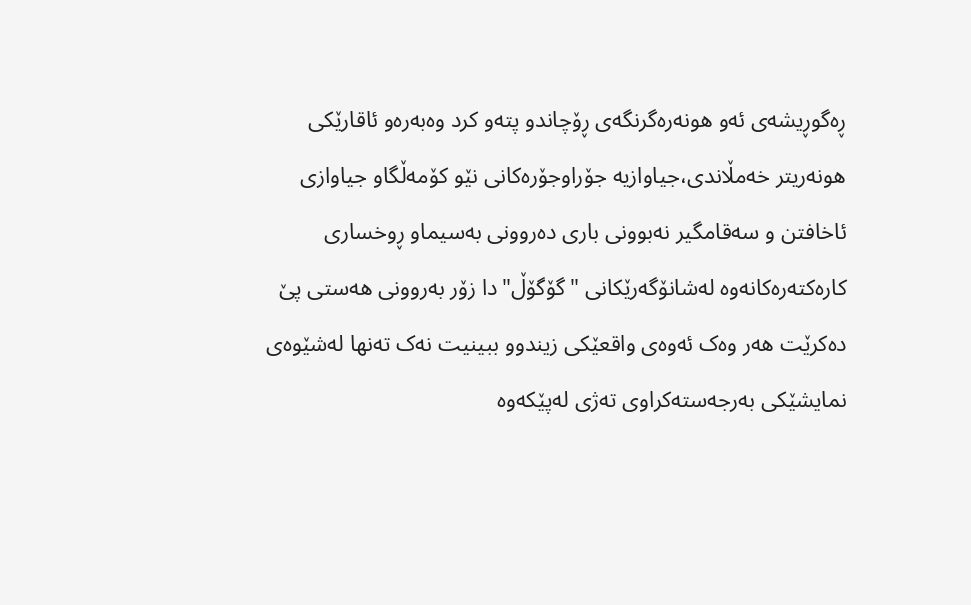ڕه‌گوڕیشه‌ی ئه‌و هونه‌ره‌گرنگه‌ی ڕۆچاندو پته‌و کرد وه‌به‌ره‌و ئاقارێکی هونه‌ریتر خه‌مڵاندی،جیاوازیه‌ جۆراوجۆره‌کانی نێو کۆمه‌ڵگاو جیاوازی ئاخافتن و سه‌قامگیر نه‌بوونی باری ده‌روونی به‌سیماو ڕوخساری کاره‌کته‌ره‌کانه‌وه‌ له‌شانۆگه‌رێکانی "گۆگۆڵ"دا زۆر به‌روونی هه‌ستی پێ ده‌کرێت هه‌ر وه‌ک ئه‌وه‌ی واقعێکی زیندوو ببینیت نه‌ک ته‌نها له‌شێوه‌ی نمایشێکی به‌رجه‌سته‌کراوی ته‌ژی له‌پێکه‌وه‌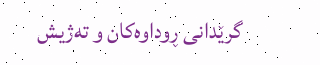گرێدانی ڕوداوه‌کان و ته‌ژیش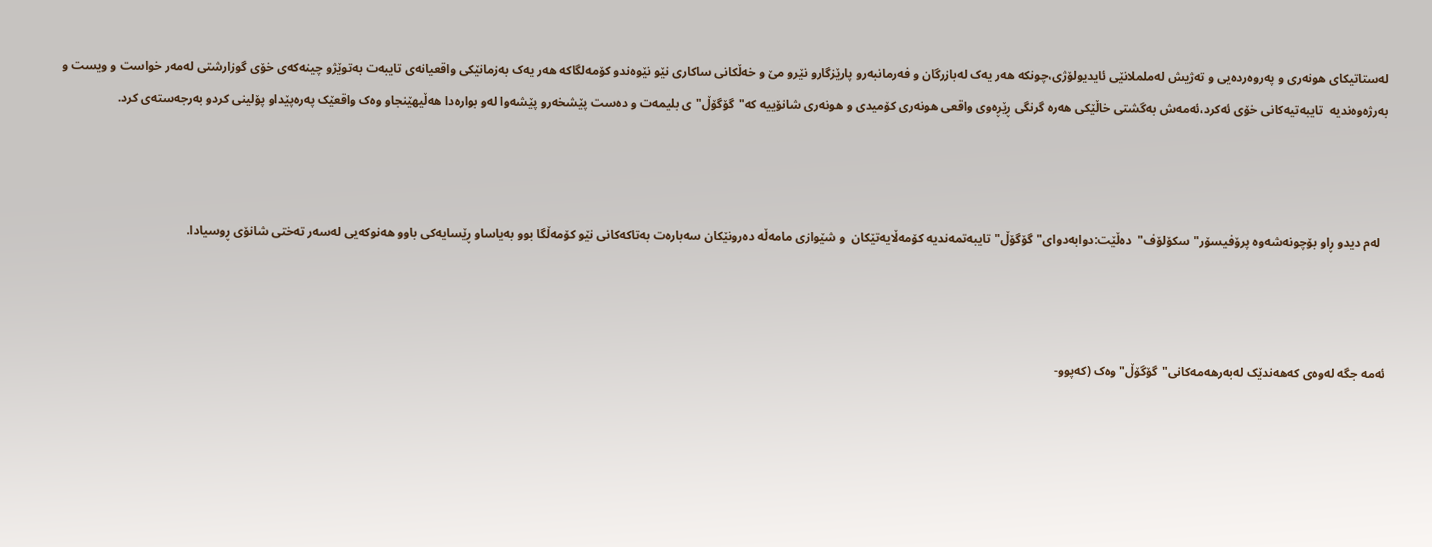له‌ستاتیکای هونه‌ری و په‌روه‌رده‌یی و ته‌ژیش له‌ململانێی ئایدیولۆژی،چونکه‌ هه‌ر یه‌ک له‌بازرگان و فه‌رمانبه‌رو پارێزگارو نێرو مێ و خه‌ڵکانی ساکاری نێو نێوه‌ندو کۆمه‌لگاکه‌ هه‌ر یه‌ک به‌زمانێکی واقعیانه‌ی تایبه‌ت به‌توێژو چینه‌که‌ی خۆی گوزارشتی له‌مه‌ر خواست و ویست و به‌رژه‌وه‌ندیه‌  تایبه‌تیه‌کانی خۆی ئه‌کرد،ئه‌مه‌ش به‌گشتی خاڵێکی هه‌ره‌ گرنگی ڕێڕه‌وی واقعی هونه‌ری کۆمیدی و هونه‌ری شانۆییه‌ که‌"گۆگۆڵ"ی بلیمه‌ت و ده‌ست پێشخه‌رو پێشه‌وا له‌و بواره‌دا هه‌ڵیهێنجاو وه‌ک واقعێک په‌ره‌پێداو پۆلینی کردو به‌رجه‌سته‌ی کرد.



  له‌م دیدو ڕاو بۆچونه‌شه‌وه‌ پرۆفیسۆر"سکۆلۆف"  ده‌ڵێت:دوابه‌دوای"گۆگۆڵ"تایبه‌تمه‌ندیه‌ کۆمه‌ڵایه‌تێکان  و شێوازی مامه‌ڵه‌ ده‌رونێکان سه‌باره‌ت به‌تاکه‌کانی نێو کۆمه‌ڵگا بوو به‌یاساو ڕێسایه‌کی باوو هه‌نوکه‌یی له‌سه‌ر ته‌ختی شانۆی ڕوسیادا.



ئه‌مه‌ جگه‌ له‌وه‌ی که‌هه‌ندێک له‌به‌رهه‌مه‌کانی"گۆگۆڵ" وه‌ک (که‌پوو-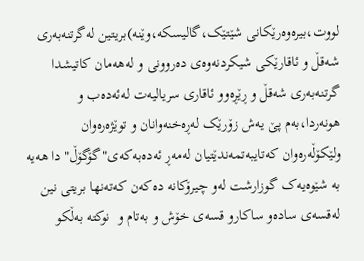لووت،بیره‌وه‌رێکانی شێتێک،گالیسکه‌،وێنه‌)بریتین له‌گرتنه‌به‌ری شه‌قڵ و ئاقارێکی شیکردنه‌وه‌ی ده‌روونی و له‌هه‌مان کاتیشدا گرتنه‌به‌ری شه‌قڵ و ڕێڕه‌وو ئاقاری سریالیه‌ت له‌ئه‌ده‌ب و هونه‌ردا،به‌م پێ یه‌ش زۆرێک له‌ڕه‌خنه‌وانان و توێژه‌ره‌وان ولێکۆڵه‌ره‌وان که‌تایبه‌تمه‌ندێتیان له‌مه‌ڕ ئه‌ده‌به‌که‌ی"گۆگۆڵ"دا هه‌یه‌ به‌ شێوه‌یه‌ک گوزارشت له‌و چیرۆکانه‌ ده‌که‌ن که‌ته‌نها بریتی نین له‌قسه‌ی ساده‌و ساکارو قسه‌ی خۆش و به‌تام و  نوکته‌ به‌ڵکو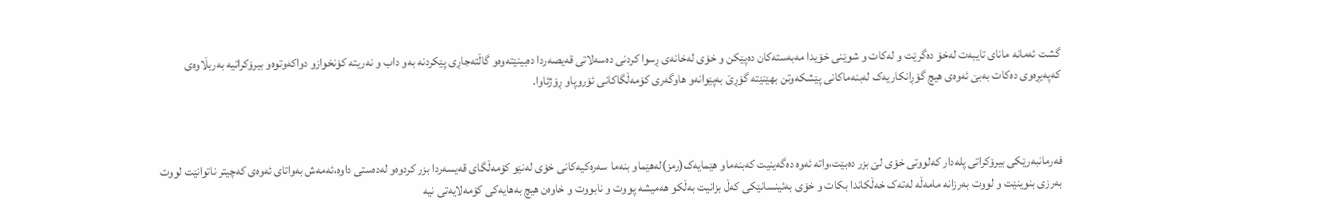گشت ئه‌مانه‌ مانای تایبه‌ت له‌خۆ ده‌گرێت و له‌کات و شوێنی خۆیدا مه‌به‌سته‌کان ده‌پێکن و خۆی له‌خانه‌ی ڕسوا کردنی ده‌سه‌لاتی قه‌یصه‌ردا ده‌بینێته‌وه‌و گاڵته‌جاڕی پێکردنه‌ به‌و داب و نه‌ریته‌ کۆنخوازو دواکه‌وتوه‌و بیرۆکراتیه‌ به‌ربڵاوه‌ی که‌په‌یڕه‌وی ده‌کات به‌بێ ئه‌وه‌ی هیچ گۆڕانکاریه‌ک له‌بنه‌ماکانی پێشکه‌وتن بهێنێته‌ گۆڕێ به‌پێوانه‌و هاوگه‌ری کۆمه‌ڵگاکانی ئۆروپاو ڕۆژئاوا.



فه‌رمانبه‌رێکی بیرۆکراتی پله‌دار که‌لووتی خۆی لێ بزر ده‌بێت،واته‌ ئه‌وه‌ ده‌گه‌ینیت که‌بنه‌ماو هێمایه‌ک(رمز)له‌هێماو بنه‌ما سه‌ره‌کیه‌کانی خۆی له‌نێو کۆمه‌ڵگای قه‌یسه‌ردا بزر کردوه‌و له‌ده‌ستی داوه‌،ئه‌مه‌ش به‌واتای ئه‌وه‌ی که‌چیتر ناتوانێت لووت به‌رزی بنوینێت و لووت به‌رزانه‌ مامه‌ڵه‌ له‌ته‌ک خه‌ڵکاندا بکات و خۆی به‌ئینسانێکی که‌ڵ بزانیت به‌ڵکو هه‌میشه‌ پووت و نابووت و خاوه‌ن هیچ به‌هایه‌کی کۆمه‌لایه‌تی نیه‌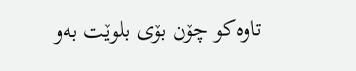تاوه‌کو چۆن بۆی بلوێت به‌و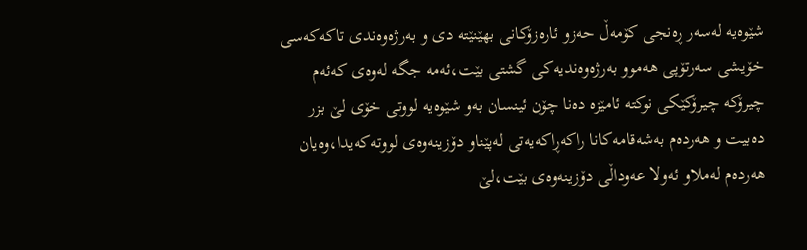شێوه‌یه له‌سه‌ر ڕه‌نجی کۆمه‌ڵ حه‌زو ئاره‌زۆکانی بهێنێته‌ دی و به‌رژه‌وه‌ندی تاکه‌که‌سی خۆیشی سه‌رتۆپی هه‌موو به‌رژه‌وه‌ندیه‌کی گشتی بێت،ئه‌مه‌ جگه‌ له‌وه‌ی که‌ئه‌م چیرۆکه‌ چیرۆکێکی نوکته‌ ئامێزه‌ ده‌نا چۆن ئینسان به‌و شێوه‌یه‌ لووتی خۆی لێ بزر ده‌بیت و هه‌رده‌م به‌شه‌قامه‌کانا راکه‌ڕاکه‌یه‌تی له‌پێناو دۆزینه‌وه‌ی لووته‌که‌یدا،وه‌یان هه‌رده‌م له‌ملاو ئه‌ولا عه‌وداڵی دۆزینه‌وه‌ی بێت،لێ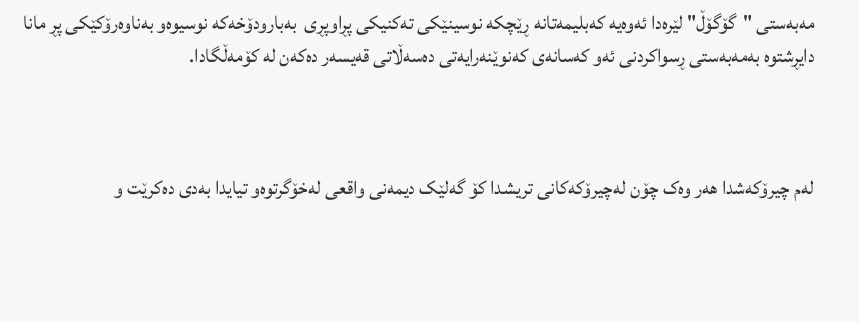مه‌به‌ستی "گۆگۆڵ" لێره‌دا ئه‌وه‌یه‌ که‌بلیمه‌تانه‌ ڕێچکه‌ نوسینێکی ته‌کنیکی پڕاوپڕی  به‌بارودۆخه‌که‌ نوسیوه‌و به‌ناوه‌رۆکێکی پڕ مانا دایڕشتوه‌ به‌مه‌به‌ستی ڕسواکردنی ئه‌و که‌سانه‌ی که‌نوێنه‌رایه‌تی ده‌سه‌ڵاتی قه‌یسه‌ر ده‌که‌ن له‌ کۆمه‌ڵگادا.



له‌م چیرۆکه‌شدا هه‌ر وه‌ک چۆن له‌چیرۆکه‌کانی تریشدا کۆ گه‌لێک دیمه‌نی واقعی له‌خۆگرتوه‌و تیایدا به‌دی ده‌کرێت و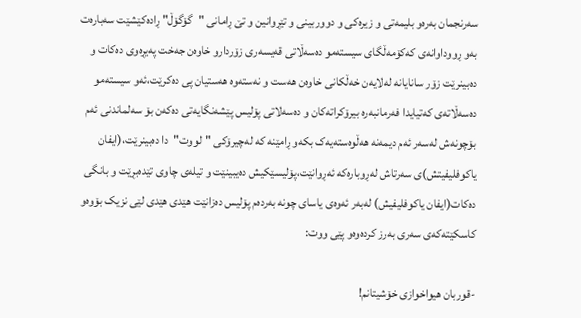سه‌رنجمان به‌ره‌و بلیمه‌تی و زیره‌کی و دووربینی و تێڕوانین و تێ ڕامانی "گۆگۆڵ" ڕاده‌کێشێت سه‌باره‌ت به‌و ڕووداوانه‌ی که‌کۆمه‌ڵگای سیسته‌مو ده‌سه‌ڵاتی قه‌یسه‌ر‌ی زۆردارو خاوه‌ن جه‌خت په‌یڕه‌وی ده‌کات و ده‌بینرێت زۆر سانایانه‌ له‌لایه‌ن خه‌ڵکانی خاوه‌ن هه‌ست و نه‌سته‌وه‌ هه‌ستیان پی ده‌کرێت،ئه‌و سیسته‌مو ده‌سه‌ڵاته‌ی که‌تیایدا فه‌رمانبه‌ره‌ بیرۆکراته‌کان و ده‌سه‌لاتی پۆلیس پێشه‌نگایه‌تی ده‌که‌ن بۆ سه‌لماندنی ئه‌م بۆچونه‌ش له‌سه‌ر ئه‌م دیمه‌نه‌ هه‌ڵوه‌سته‌یه‌ک بکه‌و ڕامێنه‌ که‌ له‌چیرۆکی "لووت"دا ده‌بینرێت،(ایفان یاکوفلیفیتش)ی سه‌رتاش له‌ڕوباره‌که‌ ئه‌ڕوانێت،پۆلیسێکیش ده‌یبینێت و تیله‌ی چاوی تێده‌بڕێت و بانگی ده‌کات(ایفان یاکوفلیفیش) له‌به‌ر ئه‌وه‌ی یاسای چونه‌ به‌رده‌م پۆلیس ده‌زانێت هێدی هێدی لێی نزیک بۆوه‌و کاسکێته‌که‌ی سه‌ری به‌رز کرده‌وه‌و پێی ووت:

-قوربان هیواخوازی خۆشیتانم!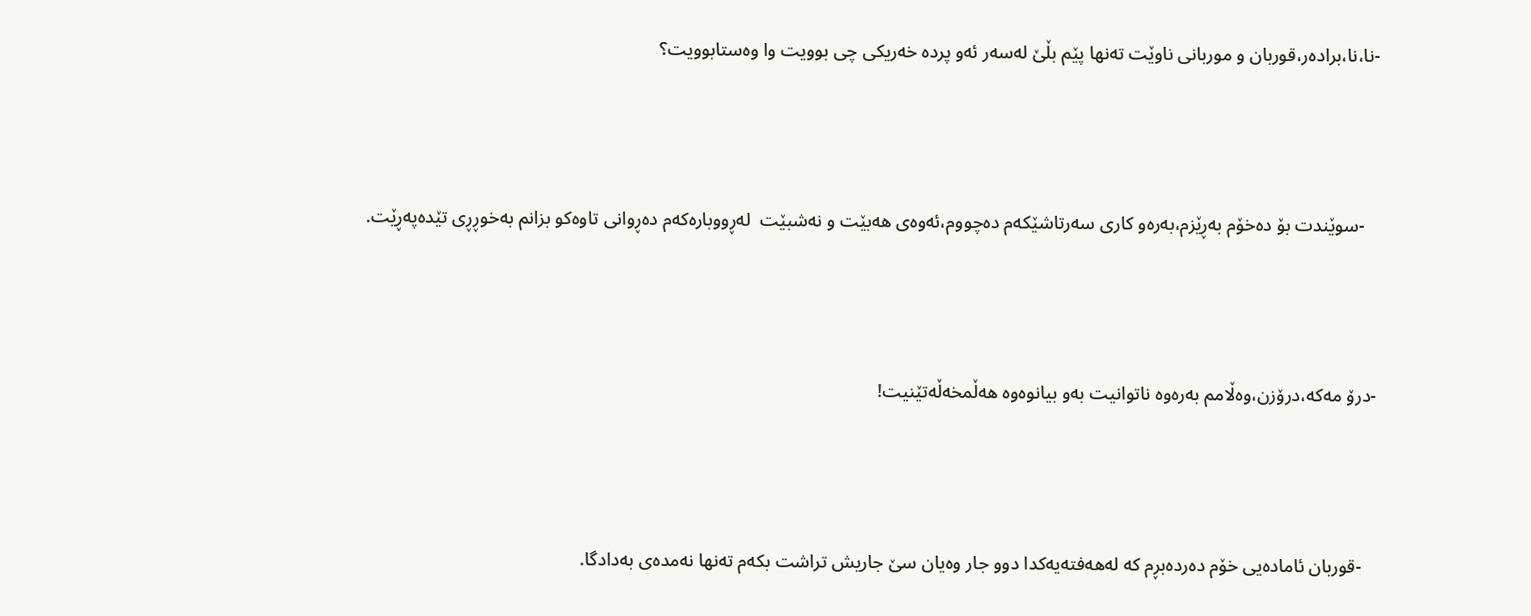-نا،نا،براده‌ر،قوربان و موربانی ناوێت ته‌نها پێم بڵێ له‌سه‌ر ئه‌و پرده‌ خه‌ریکی چی بوویت وا وه‌ستابوویت؟



   -سوێندت بۆ ده‌خۆم به‌ڕێزم،به‌ره‌و کاری سه‌رتاشێکه‌م ده‌چووم،ئه‌وه‌ی هه‌بێت و نه‌شبێت  له‌ڕووباره‌که‌م ده‌ڕوانی تاوه‌کو بزانم به‌خوڕڕی تێده‌په‌ڕێت.



-درۆ مه‌که‌،درۆزن،وه‌ڵامم به‌ره‌وه‌ ناتوانیت به‌و بیانوه‌وه‌ هه‌ڵمخه‌ڵه‌تێنیت!



   -قوربان ئاماده‌یی خۆم ده‌رده‌بڕم که‌ له‌هه‌فته‌یه‌کدا دوو جار وه‌یان سێ جاریش تراشت بکه‌م ته‌نها نه‌مده‌ی به‌دادگا.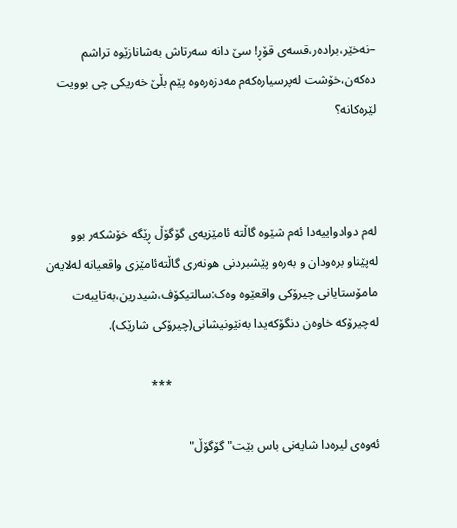–نه‌خێر،براده‌ر،قسه‌ی قۆڕ! سێ دانه‌ سه‌رتاش به‌شانازێوه تراشم ده‌که‌ن،خۆشت له‌پرسیاره‌که‌م مه‌دزه‌ره‌وه‌ پێم بڵێ خه‌ریکی چی بوویت لێره‌کانه‌؟



له‌م دوادواییه‌دا ئه‌م شێوه‌ گاڵته‌ ئامێزیه‌ی گۆگۆڵ ڕێگه‌ خۆشکه‌ر بوو له‌پێناو بره‌ودان و به‌ره‌و پێشبردنی هونه‌ری گاڵته‌ئامێزی ‌‌واقعیانه‌ له‌لایه‌ن مامۆستایانی چیرۆکی واقعێوه وه‌ک:سالتیکۆف،شیدرین،به‌تایبه‌ت له‌چیرۆکه‌ خاوه‌ن دنگۆکه‌یدا به‌نێونیشانی(چیرۆکی شارێک).

                                                                  ***

ئه‌وه‌ی لیره‌دا شایه‌نی باس بێت"گۆگۆڵ"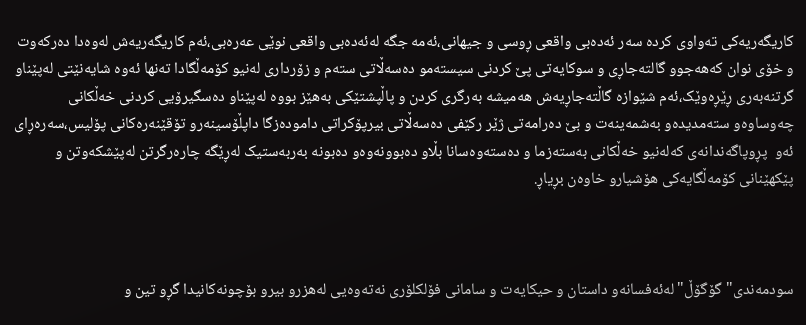کاریگه‌ریه‌کی ته‌واوی کرده‌ سه‌ر ئه‌ده‌بی واقعی ڕوسی و جیهانی،ئه‌مه‌ جگه‌ له‌ئه‌ده‌بی واقعی نوێی عه‌ره‌بی،ئه‌م کاریگه‌ریه‌ش له‌وه‌دا ده‌رکه‌وت و خۆی نوان که‌هه‌جوو گالته‌جاڕی و سوکایه‌تی پێ کردنی سیسته‌مو ده‌سه‌ڵاتی سته‌م و زۆرداری له‌نیو کۆمه‌ڵگادا ته‌نها ئه‌وه‌ شایه‌نێتی له‌پێناو گرتنه‌به‌ری ڕێڕه‌وێک،ئه‌م شێوازه‌ گاڵته‌جاڕیه‌ش هه‌میشه‌ به‌رگری کردن و پاڵپشتێکی به‌هێز بووه‌ له‌پێناو ده‌سگیرۆیی کردنی خه‌ڵکانی چه‌وساوه‌و سته‌مدیده‌و به‌شمه‌ینه‌ت و بێ ده‌رامه‌تی ژێر رکێفی ده‌سه‌ڵاتی بیرپۆکراتی داموده‌زگا داپڵۆسینه‌رو تۆقێنه‌ره‌کانی پۆلیس،سه‌ره‌ڕای ئه‌و ‌ پڕوپاگه‌ندانه‌ی که‌له‌نیو خه‌ڵکانی به‌سته‌زما و ده‌سته‌وه‌سانا بڵاو ده‌بوونه‌وه‌و ده‌بونه‌ به‌ربه‌ستیک له‌ڕێگه‌ چاره‌رگرتن له‌پێشکه‌وتن و پێکهێنانی کۆمه‌ڵگایه‌کی هۆشیارو خاوه‌ن بڕیاڕ.



سودمه‌ندی"گۆگۆڵ"له‌ئه‌فسانه‌و داستان و حیکایه‌ت و سامانی فۆلکلۆری نه‌ته‌وه‌یی له‌هزرو بیرو بۆچونه‌کانیدا گڕو تین و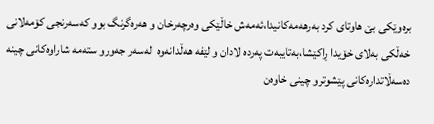بره‌وێکی بێ هاوتای کرد به‌رهه‌مه‌کانیدا،ئه‌مه‌ش خاڵێکی وه‌رچه‌رخان و هه‌ره‌گرنگ بوو که‌سه‌رنجی کۆمه‌لانی خه‌ڵکی به‌لای خۆیدا ڕاکێشا،به‌تایبه‌ت په‌رده‌ لادان و لێفه‌ هه‌ڵدانه‌وه‌  له‌سه‌ر جه‌ورو سته‌مه‌ شاراوه‌کانی‌ چینه‌ ده‌سه‌ڵاتداره‌کانی پێشوترو چینی خاوه‌ن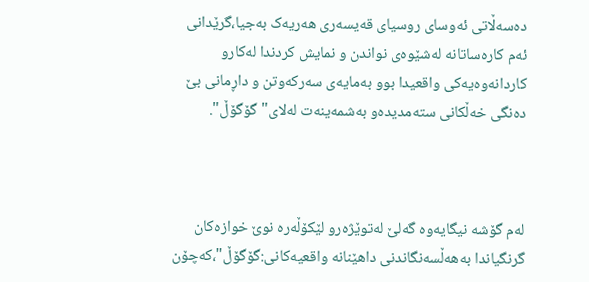ده‌سه‌ڵاتی ئه‌وسای روسیای قه‌یسه‌ری هه‌ریه‌ک به‌جیا،گرێدانی ئه‌م کاره‌ساتانه‌ له‌شێوه‌ی نواندن و نمایش کردندا له‌کارو کاردانه‌وه‌یه‌کی واقعیدا بوو به‌مایه‌ی سه‌رکه‌وتن و داڕمانی بێ ده‌نگی خه‌ڵکانی سته‌مدیده‌و به‌شمه‌ینه‌ت له‌لای"گۆگۆڵ".



له‌م گۆشه‌ نیگایه‌وه‌ گه‌لێ له‌توێژه‌رو لێکۆڵه‌ره‌ نوێ خوازه‌کان گرنگیاندا به‌هه‌ڵسه‌نگاندنی داهێنانه‌ واقعیه‌کانی:گۆگۆڵ"،که‌چۆن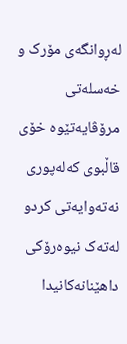له‌ڕوانگه‌ی مۆرک و خه‌سله‌تی مرۆڤایه‌تێوه‌ خۆی قاڵبوی که‌له‌پوری نه‌ته‌وایه‌تی کردو له‌ته‌ک نیوه‌رۆکی داهێنانه‌کانیدا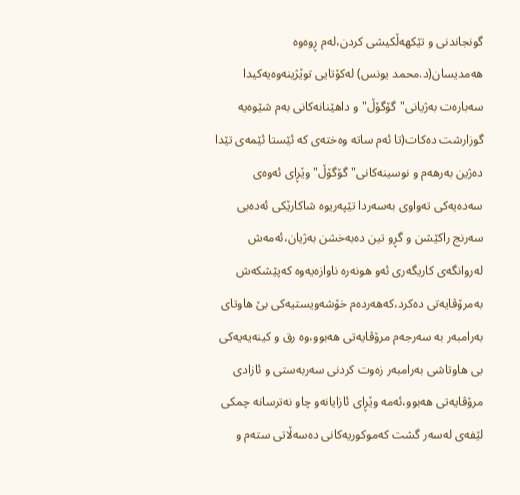گونجاندنی و تێکهه‌ڵکیشی کردن،له‌م ڕوه‌وه‌ هه‌مدیسان(د.محمد یونس) له‌کۆتایی توێژینه‌وه‌یه‌کیدا سه‌باره‌ت به‌ژیانی"گۆگۆڵ"و داهێنانه‌کانی به‌م شێوه‌یه‌ گوزارشت ده‌کات(تا ئه‌م ساته‌ وه‌خته‌ی که‌ ئێستا ئێمه‌ی تێدا ده‌ژین به‌رهه‌م و نوسینه‌کانی"گۆگۆڵ"وێڕای ئه‌وه‌ی سه‌ده‌یه‌کی ته‌واوی به‌سه‌ردا تێپه‌ریوه‌ شاکارێکی ئه‌ده‌بی سه‌رنج راکێشن و گڕو تین ده‌به‌خشن به‌ژیان،ئه‌مه‌ش له‌روانگه‌ی کاریگه‌ری ئه‌و هونه‌ره‌ ناوازه‌یه‌وه‌ که‌پێشکه‌ش به‌مرۆڤایه‌تی ده‌کرد،که‌هه‌رده‌م خۆشه‌ویستیه‌کی بێ هاوتای به‌رامبه‌ر به سه‌رجه‌م ‌مرۆڤایه‌تی هه‌بوو،وه‌ رق و کینه‌یه‌یه‌کی بی هاوتاشی به‌رامبه‌ر زه‌وت کردنی سه‌ربه‌ستی و ئازادی مرۆڤایه‌تی هه‌بوو،ئه‌مه‌ وێڕای ئازایانه‌و چاو نه‌ترسانه‌ چمکی لێفه‌ی له‌سه‌ر گشت که‌موکوریه‌کانی ده‌سه‌ڵاتی سته‌م و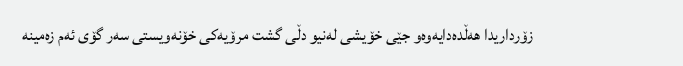زۆرداریدا هه‌ڵده‌دایه‌وه‌و جێی خۆیشی له‌نیو دڵی گشت مرۆیه‌کی خۆنه‌ویستی سه‌ر گۆی ئه‌م زه‌مینه‌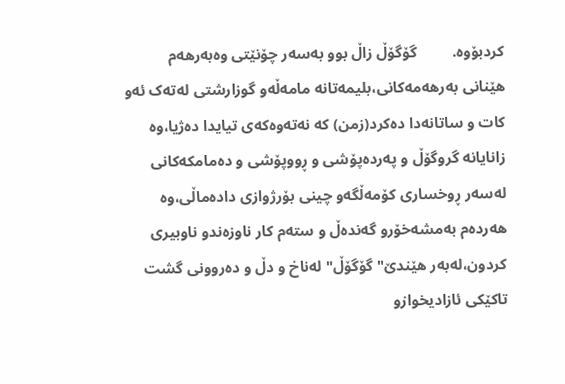کردبۆوه‌.         گۆگۆڵ زاڵ بوو به‌سه‌ر چۆنێتی وه‌به‌رهه‌م هێنانی به‌رهه‌مه‌کانی،بلیمه‌تانه‌ مامه‌ڵه‌و گوزارشتی له‌ته‌ک ئه‌و کات و ساتانه‌دا ده‌کرد(زمن) که‌ نه‌ته‌وه‌که‌ی تیایدا ده‌ژیا،وه‌ زانایانه‌ گروگۆڵ و په‌رده‌پۆشی و ڕووپۆشی و ده‌مامکه‌کانی له‌سه‌ر ڕوخساری کۆمه‌ڵگه‌و چینی بۆرژوازی داده‌ماڵی،وه‌ هه‌رده‌م به‌مشه‌خۆرو گه‌نده‌ڵ و سته‌م کار ناوزه‌ندو ناوبیری کردون،له‌به‌ر هێندێ"گۆگۆڵ" له‌ناخ و دڵ و ده‌روونی گشت تاکێکی ئازادیخوازو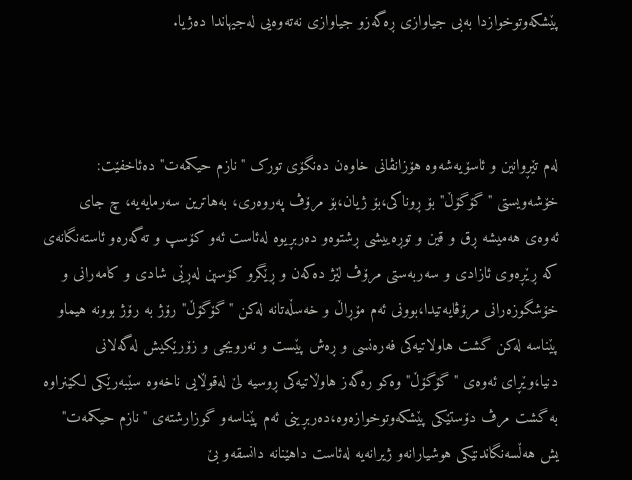پێشکه‌وتوخوازدا به‌بی جیاوازی ڕه‌گه‌زو جیاوازی نه‌ته‌وه‌یی له‌جیهاندا ده‌ژیا.



له‌م تێڕوانین و ئاسۆیه‌شه‌وه‌ هۆزانڤانی خاوه‌ن ده‌نگۆی تورک "نازم حیکمه‌ت" ده‌ئاخفێت: خۆشه‌ویستی "گۆگۆڵ"بۆ ڕوناکی،بۆ ژیان،بۆ مرۆڤ په‌روه‌ری، به‌هاترین سه‌رمایه‌یه‌، چ جای ئه‌وه‌ی هه‌میشه‌ ڕق و قین و توڕه‌ییشی ڕشتوه‌و ده‌ربڕیوه‌ له‌ئاست ئه‌و کۆسپ و ته‌گه‌ره‌و ئاسته‌نگانه‌ی که‌ ڕێڕه‌وی ئازادی و سه‌ربه‌ستی مرۆڤ لێژ ده‌که‌ن و ڕێگرو کۆسپن له‌ڕێی شادی و کامه‌رانی و خۆشگوزه‌رانی مرۆڤایه‌تیدا،بوونی ئه‌م مۆڕاڵ و خه‌سڵه‌تانه‌ له‌کن "گۆگۆڵ" رۆژ به‌ رۆژ بوونه‌ هیماو پێناسه‌ له‌کن گشت هاولاتیه‌کی فه‌ره‌نسی و ڕه‌ش پێست و نه‌رویجی و زۆرێکیش له‌گه‌لانی دنیا،وێڕای ئه‌وه‌ی "گۆگۆڵ" وه‌کو ره‌گه‌ز هاوڵاتیه‌کی ڕوسیه‌ لێ له‌قوڵایی ناخه‌وه‌ سێبه‌رێکی لکێنراوه به‌ گشت مرڤ دۆستێکی پێشکه‌وتوخوازه‌وه‌،ده‌ربڕینی ئه‌م پێناسه‌و گوزارشته‌ی "نازم حیکمه‌ت" یش هه‌ڵسه‌نگاندنێکی هوشیارانه‌و ژیرانه‌یه‌ له‌ئاست داهێنانه‌ دانسقه‌و بێ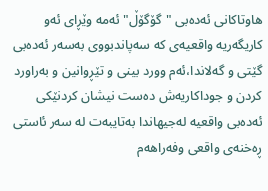هاوتاکانی ئه‌ده‌بی "گۆگۆڵ" ئه‌مه‌ وێڕای ئه‌و کاریگه‌ریه‌ واقعیه‌ی که‌ سه‌پاندبووی به‌سه‌ر ئه‌ده‌بی گێتی و گه‌لاندا،ئه‌م وورد بینی و تێڕوانین و به‌راورد کردن و جوداکاریه‌ش ده‌ست نیشان کردنێکی ئه‌ده‌بی واقعیه‌ له‌جیهاندا به‌تایبه‌ت له‌ سه‌ر ئاستی ڕه‌خنه‌ی واقعی وفه‌راهه‌م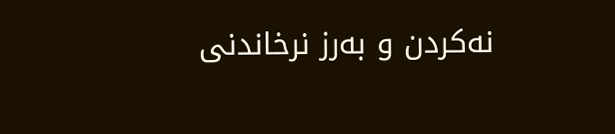نه‌کردن و به‌رز نرخاندنی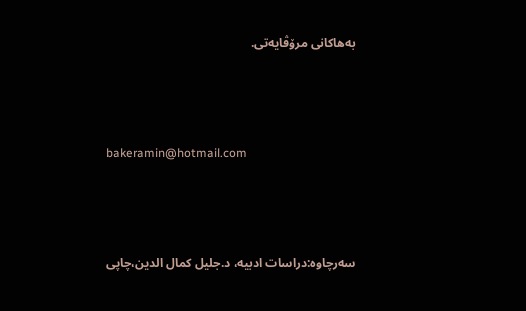به‌هاکانی مرۆڤایه‌تی.



bakeramin@hotmail.com



سه‌رچاوه‌:دراسات ادبیه‌، د.جلیل کمال الدین،چاپی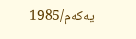یه‌که‌م/1985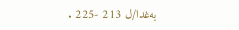به‌غدا/ل 213 -225 .